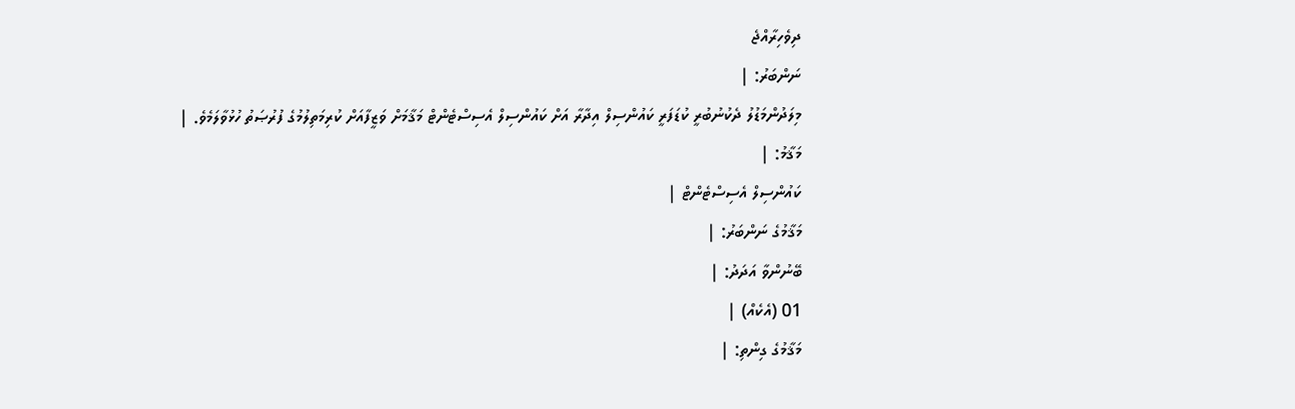ދިވެހިރާއްޖެ
ނަންބަރު: |
މިލަދުންމަޑުލު ދެކުނުބުރީ ކުޑަފަރީ ކައުންސިލް އިދާރާ އަށް ކައުންސިލް އެސިސްޓެންޓް މަޤާމަށް ވަޒީފާއަށް ކުރިމަތިލުމުގެ ފުރުޞަތު ހުޅުވާލަމެވެ. |
މަޤާމު: |
ކައުންސިލް އެސިސްޓެންޓް |
މަޤާމުގެ ނަންބަރު: |
ބޭނުންވާ އަދަދު: |
01 (އެކެއް) |
މަޤާމުގެ ގިންތި: |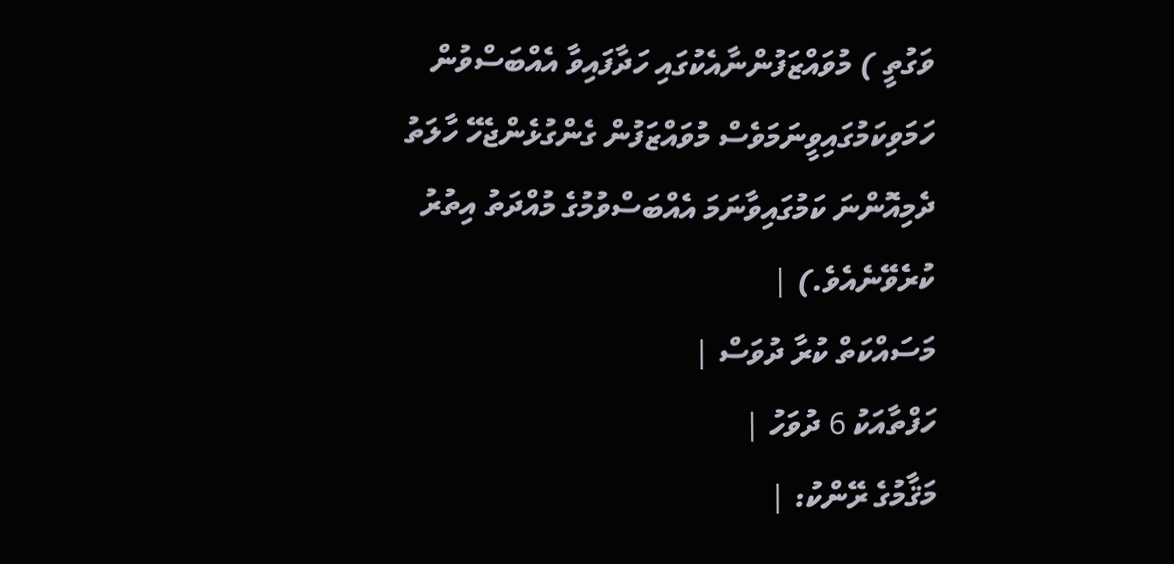ވަގުތީ ) މުވައްޒަފުންނާއެކުގައި ހަދާފައިވާ އެއްބަސްވުން ހަމަވިކަމުގައިވީނަމަވެސް މުވައްޒަފުން ގެންގުޅެންޖެހޭ ހާލަތު ދެމިއޮންނަ ކަމުގައިވާނަމަ އެއްބަސްވުމުގެ މުއްދަތު އިތުރު ކުރެވޭނެއެވެ.) |
މަސައްކަތް ކުރާ ދުވަސް |
ހަފްތާއަކު 6 ދުވަހު |
މަޤާމުގެ ރޭންކު: |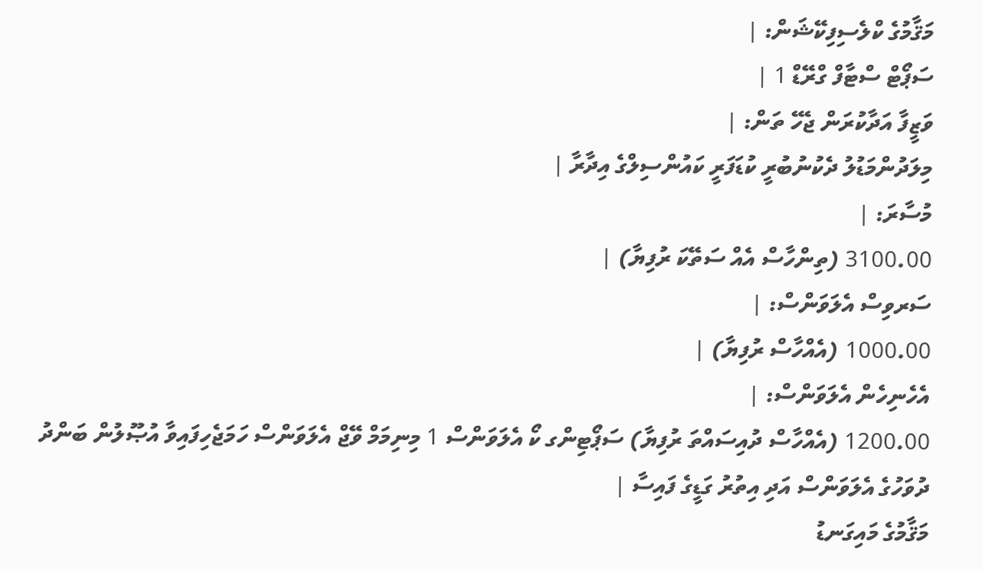މަޤާމުގެ ކްލެސިފިކޭޝަން: |
ސަޕޯޓް ސްޓާފް ގްރޭޑް 1 |
ވަޒީފާ އަދާކުރަން ޖެހޭ ތަން: |
މިލަދުންމަޑުލު ދެކުނުބުރީ ކުޑަފަރީ ކައުންސިލްގެ އިދާރާ |
މުސާރަ: |
3100.00 (ތިންހާސް އެއް ސަތޭކަ ރުފިޔާ) |
ސަރވިސް އެލަވަންސް: |
1000.00 (އެއްހާސް ރުފިޔާ) |
އެހެނިހެން އެލަވަންސް: |
1200.00 (އެއްހާސް ދުއިސައްތަ ރުފިޔާ) ސަޕޯޓިންގ ކޯ އެލަވަންސް 1 މިނިމަމް ވޭޖް އެލަވަންސް ހަމަޖެހިފައިވާ އުޞޫލުން ބަންދު ދުވަހުގެ އެލަވަންސް އަދި އިތުރު ގަޑީގެ ފައިސާ |
މަޤާމުގެ މައިގަނޑު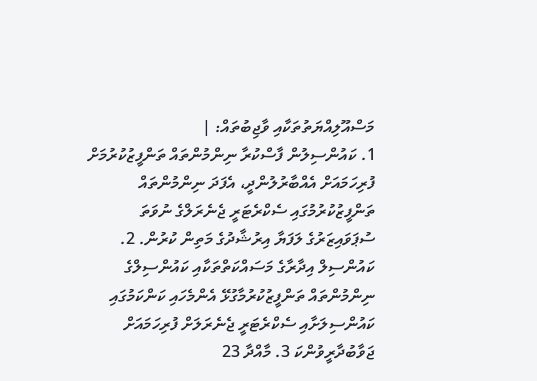މަސްއޫލިއްޔަތުތަކާއި ވާޖިބުތައް: |
1. ކައުންސިލުން ފާސްކުރާ ނިންމުންތައް ތަންފީޒުކުރުމަށް ފުރިހަމައަށް އެއްބާރުލުންދީ، އެފަދަ ނިންމުންތައް ތަންފީޒުކުރުމުގައި ސެކްރެޓަރީ ޖެނެރަލްގެ ނުވަތަ ސުޕަވައިޒަރުގެ ލަފަޔާ އިރުޝާދުގެ މަތިން ކުރުން. 2. ކައުންސިލް އިދާރާގެ މަސައްކަތްތަކާއި ކައުންސިލްގެ ނިންމުންތައް ތަންފީޒުކުރުމާގުޅޭ އެންމެހައި ކަންކަމުގައި ކައުންސިލަށާއި ސެކްރެޓަރީ ޖެނެރަލަށް ފުރިހަމައަށް ޖަވާބުދާރީވުންކަ 3. މާއްދާ 23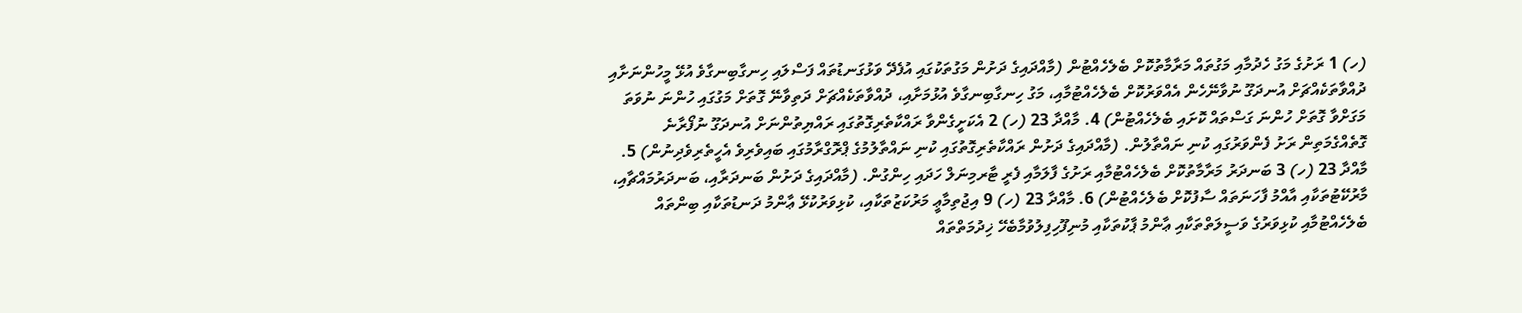(ހ) 1 ރަށުގެ މަގު ހެދުމާއި މަގުތައް މަރާމާތުކޮށް ބެލެހެއްޓުން (މާއްދައިގެ ދަށުން މަގުތަކުގައި އުފެދޭ ވަޅުގަނޑުތައް ފަސްލައި ހިނގާބިނގާވެ އުޅޭ މީހުންނަށާއި ދުއްވާތަކެއްޗަށް އުނދަގޫ ނުވާނޭހެން އެއްވަރުކޮށް ބެލެހެއްޓުމާއި، މަގު ހިނގާބިނގާވެ އުޅުމަށާއި، ދުއްވާތަކެއްޗަށް ދަތިވާނޭ ގޮތަށް މަގުގައި ހުންނަ ނުވަތަ މަގަށްވާ ގޮތަށް ހުންނަ ގަސްތައް ކޮށައި ބެލެހެއްޓުން) 4. މާއްދާ 23 (ހ) 2 އެކަށީގެންވާ ރައްކާތެރިގޮތުގައި ރައްޔިތުންނަށް އުނދަގޫ ނުފޯރާނެ ގޮތެއްގެމަތިން ރަށު ފެންވަރުގައި ކުނި ނައްތާލުން. (މާއްދައިގެ ދަށުން ރައްކާތެރިގޮތުގައި ކުނި ނައްތާލުމުގެ ޕްރޮގްރާމުގައި ބައިވެރިވެ އެހީތެރިވެދިނުން) 5. މާއްދާ 23 (ހ) 3 ބަނދަރު މަރާމާތުކޮށް ބެލެހެއްޓުމާއި ރަށުގެ ފާލަމާއި ފެރީ ޓާރމިނަލް ހަދައި ހިންގުން. (މާއްދައިގެ ދަށުން ބަނދަރާއި، ބަނދަރުމައްޗާއި، މާރުކޭޓުތަކާއި އާއްމު ފާހަނަތައް ސާފުކޮށް ބެލެހެއްޓުން) 6. މާއްދާ 23 (ހ) 9 އިޖުތިމާޢީ މަރުކަޒުތަކާއި، ކުޅިވަރުކުޅޭ ޢާންމު ދަނޑުތަކާއި ބިންތައް ބެލެހެއްޓުމާއި ކުޅިވަރުގެ ވަސީލަތްތަކާއި ޢާންމު ޕާކުތަކާއި މުނިފޫހިފިލުވުމާބެހޭ ޚިދުމަތްތައް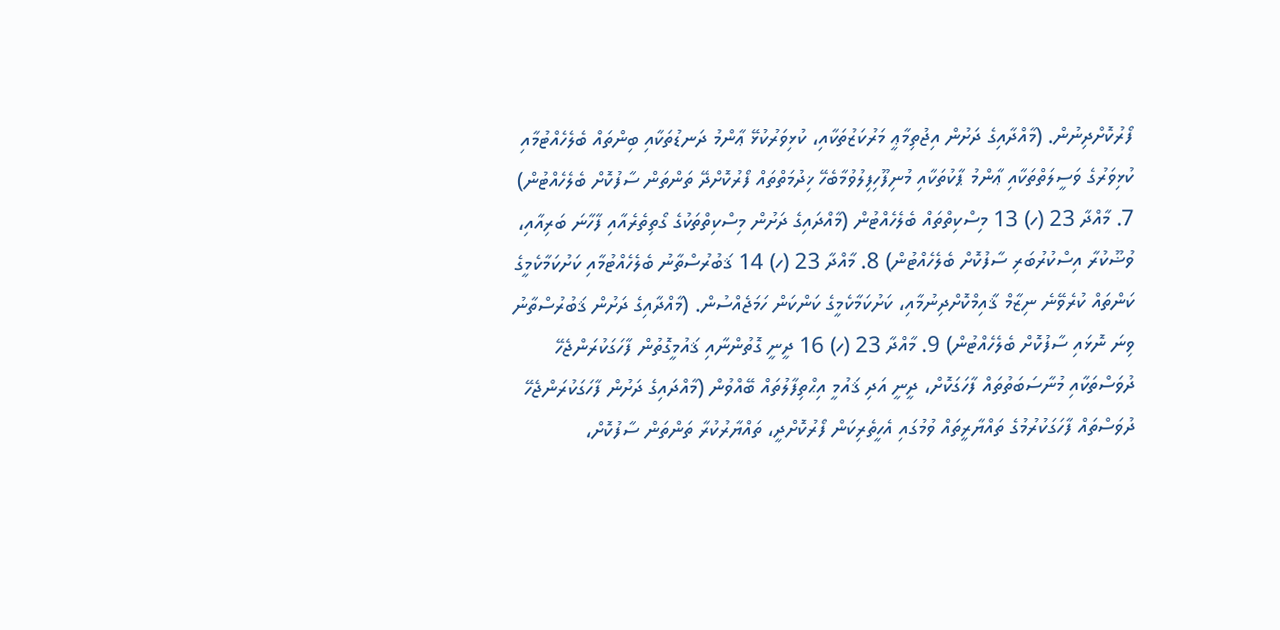ފޯރުކޮށްދިނުން. (މާއްދާއިގެ ދަށުން އިޖުތިމާޢީ މަރުކަޒުތަކާއި، ކުޅިވަރުކުޅޭ ޢާންމު ދަނޑުތަކާއި ބިންތައް ބެލެހެއްޓުމާއި ކުޅިވަރުގެ ވަސީލަތްތަކާއި ޢާންމު ޕާކުތަކާއި މުނިފޫހިފިލުވުމާބެހޭ ޚިދުމަތްތައް ފޯރުކޮށްދޭ ތަންތަން ސާފުކޮށް ބެލެހެއްޓުން) 7. މާއްދާ 23 (ހ) 13 މިސްކިތްތައް ބެލެހެއްޓުން (މާއްދައިގެ ދަށުން މިސްކިތްތަކުގެ ގޯތިތެރެއާއި ފާހާނަ ބަރިއާއި، ވުޟޫކުރާ އިސްކުރުބަރި ސާފުކޮށް ބެލެހެއްޓުން) 8. މާއްދާ 23 (ހ) 14 ޤަބުރުސްތާނު ބެލެހެއްޓުމާއި ކަށުކަމާކެމީގެ ކަންތައް ކުރެވޭނެ ނިޒާމް ޤާއިމްކޮށްދިނުމާއި، ކަށުކަމާކެމީގެ ކަންކަން ހަމަޖެއްސުން. (މާއްދާއިގެ ދަށުން ޤަބުރުސްތާނު ވިނަ ނޮޅައި ސާފުކޮށް ބެލެހެއްޓުން) 9. މާއްދާ 23 (ހ) 16 ދީނީ ގޮތުންނާއި ޤައުމީގޮތުން ފާހަގަކުރަންޖެހޭ ދުވަސްތަކާއި މުނާސަބަތުތައް ފާހަގަކޮށް، ދީނީ އަދި ޤައުމީ އިޙްތިފާލުތައް ބޭއްވުން (މާއްދައިގެ ދަށުން ފާހަގަކުރަންޖެހޭ ދުވަސްތައް ފާހަގަކުރުމުގެ ތައްޔާރީތައް ވުމުގައި އެހީތެރިކަން ފޯރުކޮށްދީ، ތައްޔާރުކުރާ ތަންތަން ސާފުކޮށް،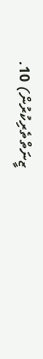ޒީނަތްތެރިކުރުން) 10.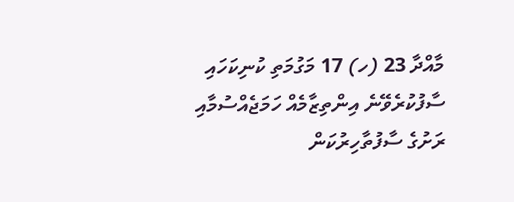މާއްދާ 23 (ހ) 17 މަގުމަތި ކުނިކަހައި ސާފުކުރެވޭނެ އިންތިޒާމެއް ހަމަޖެއްސުމާއި ރަށުގެ ސާފުތާހިރުކަން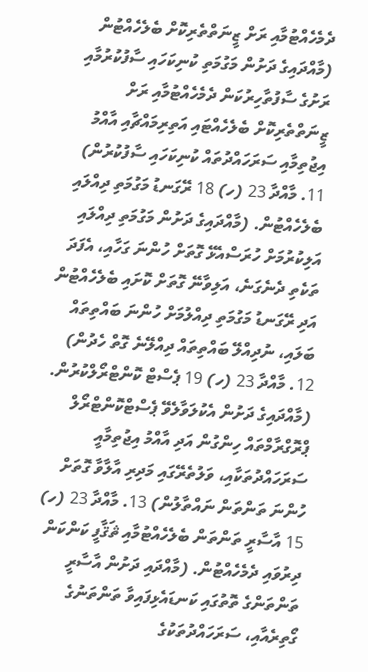ދެމެހެއްޓުމާއި ރަށް ޒީނަތްތެރިކޮށް ބެލެހެއްޓުން (މާއްދައިގެ ދަށުން މަގުމަތި ކުނިކަހައި ސާފުކުރުމާއި ރަށުގެ ސާފުތާހިރުކަން ދެމެހެއްޓުމާއި ރަށް ޒީނަތްތެރިކޮށް ބެލެހެއްޓައި އަތިރިމައްޗާއި އާއްމު އިޖުތިމާއި ސަރަހައްދުތައް ކުނިކަހައި ސާފުކުރުން) 11. މާއްދާ 23 (ހ) 18 ރޭގަނޑު މަގުމަތި ދިއްލައި ބެލެހެއްޓުން. (މާއްދައިގެ ދަށުން މަގުމަތި ދިއްލައި އަލިކުރުމަށް ހުރަސްއެޅޭ ގޮތަށް ހުންނަ ގަހާއި، އެފަދަ ތަކެތި ދެނެގަނެ، އަލިވާނޭ ގޮތަށް ކޮށައި ބެލެހެއްޓުން އަދި ރޭގަނޑު މަގުމަތި ދިއްލުމަށް ހުންނަ ބައްތިތައް ބަލައި، ނުދިއްލޭ ބައްތިތައް ދިއްލޭނެ ގޮތް ހެދުން) 12. މާއްދާ 23 (ހ) 19 ޕެސްޓް ކޮންޓްރޯލްކުރުން. (މާއްދައިގެ ދަށުން އެކުލަވާލެވޭ ޕެސްޓްކޮންޓްރޯލް ޕްރޮގްރާމްތައް ހިންގުން އަދި އާއްމު އިޖުތިމާއީ ސަރަހައްދުތަކާއި، ވަލުތެރޭގައި މަދިރި އާލާވާ ގޮތަށް ހުންނަ ތަންތަން ނައްތާލުން) 13. މާއްދާ 23 (ހ) 15 އާސާރީ ތަންތަން ބެލެހެއްޓުމާއި ޘަޤާފީ ކަންކަން ދިރުވައި ދެމެހެއްޓުން. (މާއްދައި ދަށުން އާސާރީ ތަންތަންގެ ތޮތުގައި ކަނޑައެޅިފައިވާ ތަންތަނުގެ ގޯތިރެއާއި، ސަރަހައްދުތަކުގެ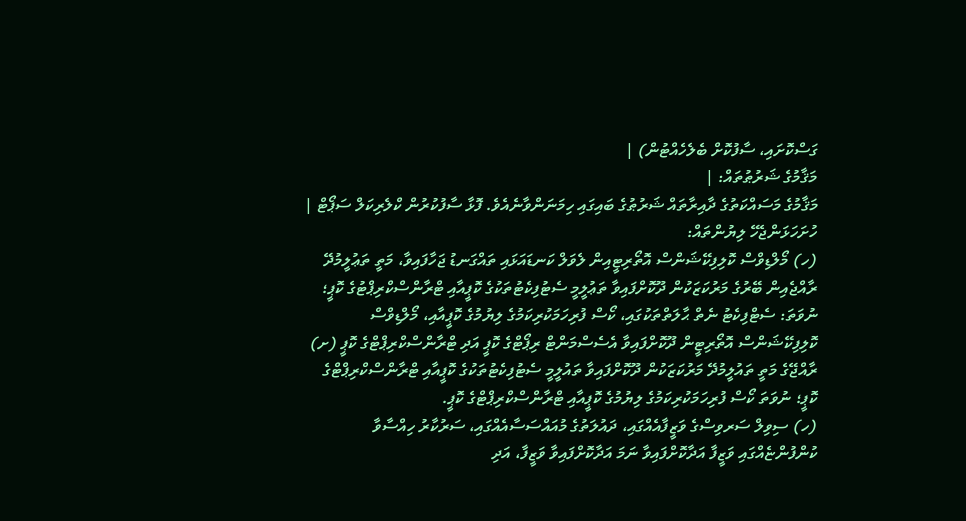ގަސްކޮށައި، ސާފުކޮށް ބެލެހެއްޓުން) |
މަޤާމުގެ ޝަރުޠުތައް: |
މަޤާމުގެ މަސައްކަތުގެ ދާއިރާތައް ޝަރުޠުގެ ބައިގައި ހިމަނަންވާނެއެވެ. ފޮޅާ ސާފުކުރުން ކްލެރިކަލް ސަޕޯޓް |
ހުށަހަޅަންޖެހޭ ލިޔުންތައް:
(ހ) މޯލްޑިވްސް ކޮލިފިކޭޝަންސް އޮތޯރިޓީއިން ލެވަލް ކަނޑައަޅައި ތައްގަނޑު ޖަހާފައިވާ، މަތީ ތަޢުލީމުދޭ ރާއްޖެއިން ބޭރުގެ މަރުކަޒަކުން ދޫކޮށްފައިވާ ތަޢުލީމީ ސެޓުފިކެޓުތަކުގެ ކޮޕީއާއި ޓްރާންސްކްރިޕްޓުގެ ކޮޕީ؛ ނުވަތަ: ސެޓްފިކެޓު ނެތް ޙާލަތްތަކުގައި، ކޯސް ފުރިހަމަކުރިކަމުގެ ލިޔުމުގެ ކޮޕީއާއި، މޯލްޑިވްސް ކޮލިފިކޭޝަންސް އޮތޯރިޓީން ދޫކޮށްފައިވާ އެސެސްމަންޓް ރިޕޯޓްގެ ކޮޕީ އަދި ޓްރާންސްކްރިޕްޓްގެ ކޮޕީ (ށ) ރާއްޖޭގެ މަތީ ތައުލީމުދޭ މަރުކަޒަކުން ދޫކޮށްފައިވާ ތައުލީމީ ސެޓުފިކެޓުތަކުގެ ކޮޕީއާއި ޓްރާންސްކްރިޕްޓްގެ ކޮޕީ؛ ނުވަތަ ކޯސް ފުރިހަމަކުރިކަމުގެ ލިޔުމުގެ ކޮޕީއާއި ޓްރާންސްކްރިޕްޓްގެ ކޮޕީ.
(ހ) ސިވިލް ސަރވިސްގެ ވަޒީފާއެއްގައި، ދައުލަތުގެ މުއައްސަސާއެއްގައި، ސަރުކާރު ހިއްސާވާ ކުންފުންޏެއްގައި ވަޒީފާ އަދާކޮށްފައިވާ ނަމަ އަދާކޮށްފައިވާ ވަޒީފާ، އަދި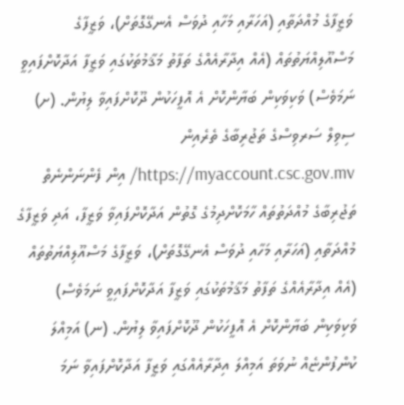ވަޒީފާގެ މުއްދަތާއި (އަހަރާއި މަހާއި ދުވަސް އެނގޭގޮތަށް)، ވަޒީފާގެ މަސްއޫލިއްޔަތުތައް (އެއް އިދާރާއެއްގެ ތަފާތު މަޤާމުތަކުގައި ވަޒީފާ އަދާކޮށްފައިވީ ނަމަވެސް) ވަކިވަކިން ބަޔާންކޮށް އެ އޮފީހަކުން ދޫކޮށްފައިވާ ލިޔުން. (ށ) ސިވިލް ސަރވިސްގެ ތަޖުރިބާގެ ތެރެއިން https://myaccount.csc.gov.mv/ އިން ފެންނަންނެތް ތަޖުރިބާގެ މުއްދަތުތައް ހާމަކޮށްދިމުގެ ގޮތުން އަދާކޮށްފައިވާ ވަޒީފާ، އަދި ވަޒީފާގެ މުއްދަތާއި (އަހަރާއި މަހާއި ދުވަސް އެނގޭގޮތަށް)، ވަޒީފާގެ މަސްއޫލިއްޔަތުތައް (އެއް އިދާރާއެއްގެ ތަފާތު މަޤާމުތަކުގައި ވަޒީފާ އަދާކޮށްފައިވީ ނަމަވެސް) ވަކިވަކިން ބަޔާންކޮށް އެ އޮފީހަކުން ދޫކޮށްފައިވާ ލިޔުން. (ނ) އަމިއްލަ ކުންފުންޏެއް ނުވަތަ އަމިއްލަ އިދާރާއެއްގައި ވަޒީފާ އަދާކޮށްފައިވާ ނަމަ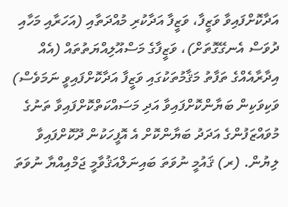އަދާކޮށްފައިވާ ވަޒީފާ، ވަޒީފާ އަދާކުރި މުއްދަތާއި (އަހަރާއި މަހާއި ދުވަސް އެނގޭގޮތަށް)، ވަޒީފާގެ މަސްއޫލިއްޔަތުތައް (އެއް އިދާރާއެއްގެ ތަފާތު މަޤާމުތަކުގައި ވަޒީފާ އަދާކޮށްފައިވީ ނަމަވެސް) ވަކިވަކިން ބަޔާންކޮށްފައިވާ އަދި މަސައްކަތްކޮށްފައިވާ ތަނުގެ މުވައްޒަފުންގެ އަދަދު ބަޔާންކޮށް އެ އޮފީހަކުން ދޫކޮށްފައިވާ ލިޔުން. (ރ) ޤައުމީ ނުވަތަ ބައިނަލްއަޤުވާމީ ޖަމްއިއްޔާ ނުވަތަ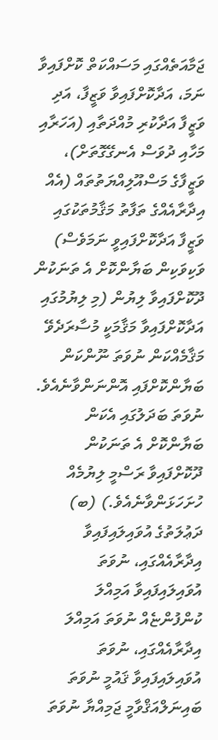ޖަމާއަތެއްގައި މަސައްކަތް ކޮށްފައިވާ ނަމަ، އަދާކޮށްފައިވާ ވަޒީފާ، އަދި ވަޒީފާ އަދާކުރި މުއްދަތާއި (އަހަރާއި މަހާއި ދުވަސް އެނގޭގޮތަށް)، ވަޒީފާގެ މަސްއޫލިއްޔަތުތައް (އެއް އިދާރާއެއްގެ ތަފާތު މަޤާމުތަކުގައި ވަޒީފާ އަދާކޮށްފައިވީ ނަމަވެސް) ވަކިވަކިން ބަޔާންކޮށް އެ ތަނަކުން ދޫކޮށްފައިވާ ލިޔުން (މި ލިޔުމުގައި އަދާކޮށްފައިވާ މަޤާމަކީ މުސާރަދެވޭ މަޤާމެއްކަން ނުވަތަ ނޫންކަން ބަޔާންކޮށްފައި އޮންނަންވާނެއެވެ. ނުވަތަ ބަދަލުގައި އެކަން ބަޔާންކޮށް އެ ތަނަކުން ދޫކޮށްފައިވާ ރަސްމީ ލިޔުމެއް ހުށަހަޅަންވާނެއެވެ.) (ބ) ދަޢުލަތުގެ އުވައިލައިފައިވާ އިދާރާއެއްގައި، ނުވަތަ އުވައިލައިފައިވާ އަމިއްލަ ކުންފުންޏެއް ނުވަތަ އަމިއްލަ އިދާރާއެއްގައި، ނުވަތަ އުވައިލައިފައިވާ ޤައުމީ ނުވަތަ ބައިނަލްއަޤްވާމީ ޖަމިއްޔާ ނުވަތަ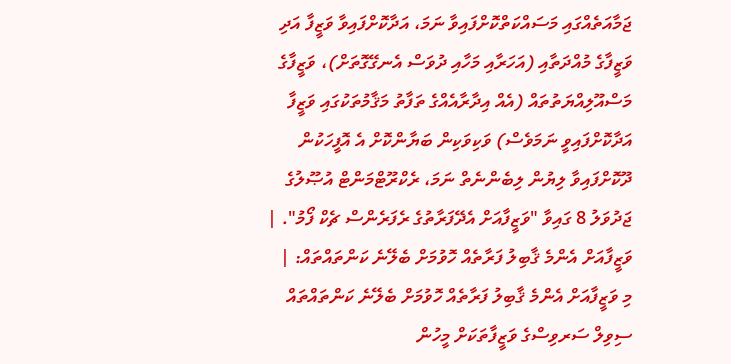ޖަމާއަތެއްގައި މަސައްކަތްކޮށްފައިވާ ނަމަ، އަދާކޮށްފައިވާ ވަޒީފާ އަދި ވަޒީފާގެ މުއްދަތާއި (އަހަރާއި މަހާއި ދުވަސް އެނގޭގޮތަށް)، ވަޒީފާގެ މަސްއޫލިއްޔަތުތައް (އެއް އިދާރާއެއްގެ ތަފާތު މަޤާމުތަކުގައި ވަޒީފާ އަދާކޮށްފައިވީ ނަމަވެސް) ވަކިވަކިން ބަޔާންކޮށް އެ އޮފީހަކުން ދޫކޮށްފައިވާ ލިޔުން ލިބެންނެތް ނަމަ، ރެކްރޫޓްމަންޓް އުޞޫލުގެ ޖަދުވަލު 8 ގައިވާ "ވަޒީފާއަށް އެދޭފަރާތުގެ ރެފަރެންސް ޗެކް ފޯމު". |
ވަޒީފާއަށް އެންމެ ޤާބިލު ފަރާތެއް ހޮވުމަށް ބެލޭނެ ކަންތައްތައް: |
މި ވަޒީފާއަށް އެންމެ ޤާބިލު ފަރާތެއް ހޮވުމަށް ބެލޭނެ ކަންތައްތައް ސިވިލް ސަރވިސްގެ ވަޒީފާތަކަށް މީހުން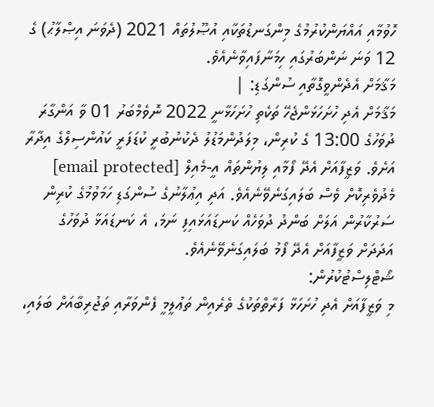ހޮވުމާއި އައްޔަންކުރުމުގެ މިންގަނޑުތަކާއި އުޞޫލުތައް 2021 (ދެވަނަ އިޞްލާޙު) ގެ 12 ވަނަ ނަންބަރުގައި ހިމަނާފައިވާނެއެވެ.
މަޤާމަށް އެދެންވީގޮތާއި ސުންގަޑި: |
މަޤާމަށް އެދި ހުށަހަޅަންޖެހޭ ތަކެތި ހުށަހަޅާނީ 2022 ނޮވެމްބަރު 01 ވާ އަންގާރަ ދުވަހުގެ 13:00 ގެ ކުރިން، މިލަދުންމަޑުލު ދެކުނުބުރީ ކުޑަފަރީ ކައުންސިލްގެ އިދާރާ އަށެވެ. ވަޒީފާއަށް އެދޭ ފޯމާއި ލިޔުންތައް އީ-މެއިލް [email protected] މެދުވެރިކޮށް ވެސް ބަލައިގަނެވޭނެއެވެ. އަދި އިޢުލާނުގެ ސުންގަޑި ހަމަވުމުގެ ކުރިން ސަރުކާރުން އަލަށް ބަންދު ދުވަހެއް ކަނޑައަޅައިފި ނަމަ، އެ ކަނޑައަޅާ ދުވަހުގެ އަދަދަށް ވަޒީފާއަށް އެދޭ ފޯމު ބަލައިގަނެވޭނެއެވެ.
ޝޯޓްލިސްޓުކުރުން:
މި ވަޒީފާއަށް އެދި ހުށަހަޅާ ފަރާތްތަކުގެ ތެރެއިން ތަޢުލީމީ ފެންވަރާއި ތަޖުރިބާއަށް ބަލައި،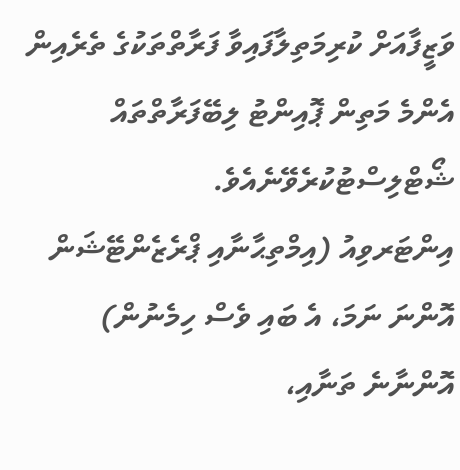ވަޒީފާއަށް ކުރިމަތިލާފައިވާ ފަރާތްތަކުގެ ތެރެއިން އެންމެ މަތިން ޕޮއިންޓު ލިބޭފަރާތްތައް ޝޯޓްލިސްޓުކުރެވޭނެއެވެ.
އިންޓަރވިއު (އިމްތިޙާނާއި ޕްރެޒެންޓޭޝަން އޮންނަ ނަމަ، އެ ބައި ވެސް ހިމެނުން) އޮންނާނެ ތަނާއި،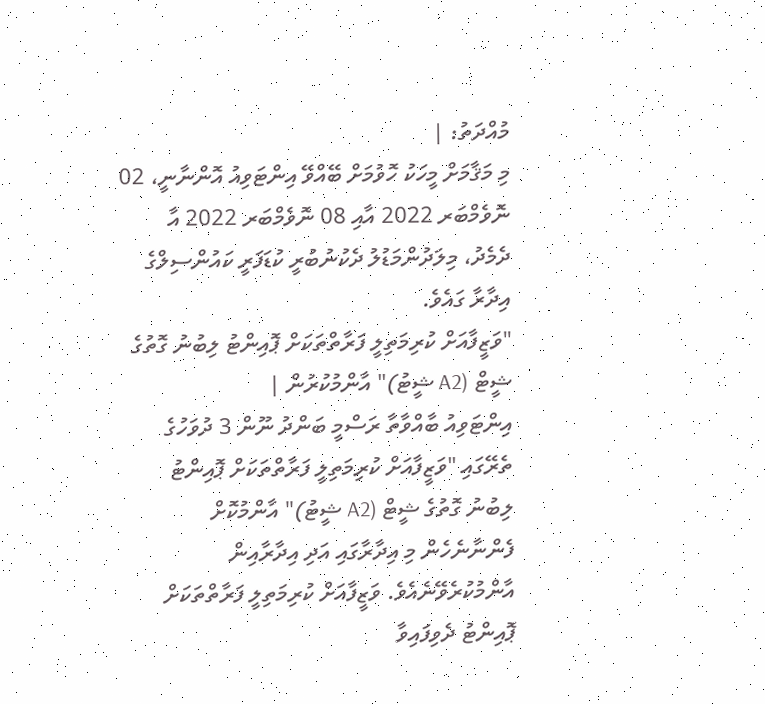މުއްދަތު: |
މި މަޤާމަށް މީހަކު ހޮވުމަށް ބޭއްވޭ އިންޓަވިއު އޮންނާނީ، 02 ނޮވެމްބަރ 2022 އާއި 08 ނޮވެމްބަރ 2022 އާ ދެމެދު، މިލަދުންމަޑުލު ދެކުނުބުރީ ކުޑަފަރީ ކައުންސިލްގެ އިދާރާ ގައެވެ.
"ވަޒީފާއަށް ކުރިމަތިލީ ފަރާތްތަކަށް ޕޮއިންޓު ލިބުނު ގޮތުގެ ޝީޓް (A2 ޝީޓު)" އާންމުކުރުން |
އިންޓަވިއު ބާއްވާތާ ރަސްމީ ބަންދު ނޫން 3 ދުވަހުގެ ތެރޭގައި "ވަޒީފާއަށް ކުރިމަތިލީ ފަރާތްތަކަށް ޕޮއިންޓު ލިބުނު ގޮތުގެ ޝީޓް (A2 ޝީޓު)" އާންމުކޮށް ފެންނާނެހެން މި އިދާރާގައި އަދި އިދާރާއިން އާންމުކުރެވޭނެއެވެ. ވަޒީފާއަށް ކުރިމަތިލީ ފަރާތްތަކަށް ޕޮއިންޓު ދެވިފައިވާ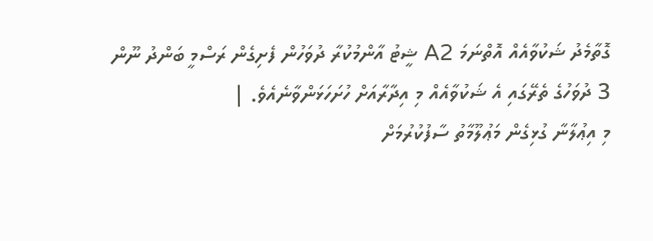ގޮތާމެދު ޝަކުވާއެއް އޮތްނަމަ A2 ޝީޓު އާންމުކުރާ ދުވަހުން ފެށިގެން ރަސްމީ ބަންދު ނޫން 3 ދުވަހުގެ ތެރޭގައި އެ ޝަކުވާއެއް މި އިދާރާއަށް ހުށަހަޅަންވާނެއެވެ. |
މި އިޢުލާނާ ގުޅިގެން މަޢުލޫމާތު ސާފުކުރުމަށް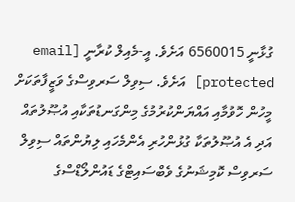ގުޅާނީ 6560015 އަށެވެ. އީ-މެއިލް ކުރާނީ [email protected] އަށެވެ. ސިވިލް ސަރވިސްގެ ވަޒީފާތަކަށް މީހުން ހޮވުމާއި އައްޔަންކުރުމުގެ މިންގަނޑުތަކާއި އުޞޫލުތައް އަދި އެ އުޞޫލުތަކާ ގުޅުންހުރި އެންމެހައި ލިޔުންތައް ސިވިލް ސަރވިސް ކޮމިޝަނުގެ ވެބްސައިޓްގެ ޑައުންލޯޑްސްގެ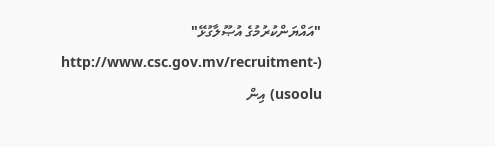"އައްޔަންކުރުމުގެ އުޞޫލާގުޅޭ" (http://www.csc.gov.mv/recruitment-usoolu) އިން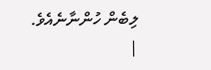ލިބެން ހުންނާނެއެވެ. |